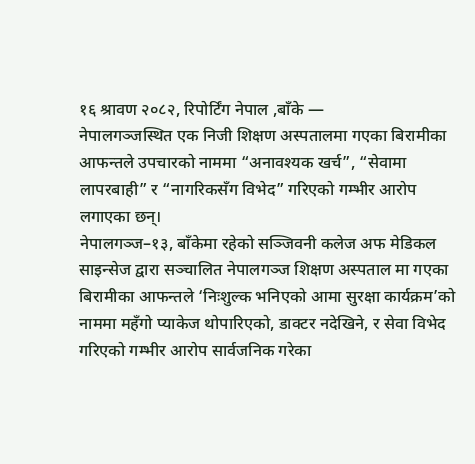१६ श्रावण २०८२, रिपोर्टिंग नेपाल ,बाँके —
नेपालगञ्जस्थित एक निजी शिक्षण अस्पतालमा गएका बिरामीका आफन्तले उपचारको नाममा “अनावश्यक खर्च”, “सेवामा लापरबाही” र “नागरिकसँग विभेद” गरिएको गम्भीर आरोप लगाएका छन्।
नेपालगञ्ज–१३, बाँकेमा रहेको सञ्जिवनी कलेज अफ मेडिकल साइन्सेज द्वारा सञ्चालित नेपालगञ्ज शिक्षण अस्पताल मा गएका बिरामीका आफन्तले ‘निःशुल्क भनिएको आमा सुरक्षा कार्यक्रम’को नाममा महँगो प्याकेज थोपारिएको, डाक्टर नदेखिने, र सेवा विभेद गरिएको गम्भीर आरोप सार्वजनिक गरेका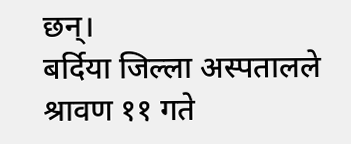छन्।
बर्दिया जिल्ला अस्पतालले श्रावण ११ गते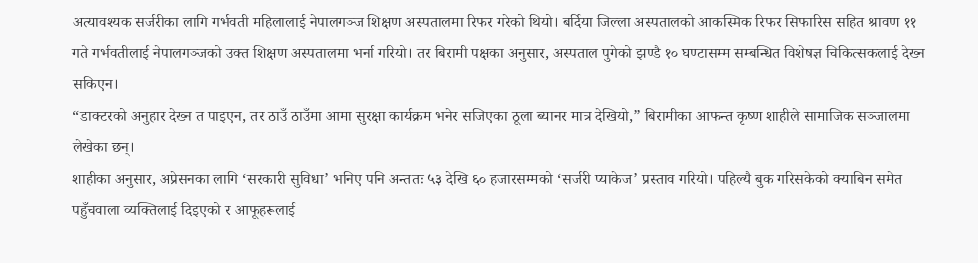अत्यावश्यक सर्जरीका लागि गर्भवती महिलालाई नेपालगञ्ज शिक्षण अस्पतालमा रिफर गरेको थियो। बर्दिया जिल्ला अस्पतालको आकस्मिक रिफर सिफारिस सहित श्रावण ११ गते गर्भवतीलाई नेपालगञ्जको उक्त शिक्षण अस्पतालमा भर्ना गरियो। तर बिरामी पक्षका अनुसार, अस्पताल पुगेको झण्डै १० घण्टासम्म सम्बन्धित विशेषज्ञ चिकित्सकलाई देख्न सकिएन।
“डाक्टरको अनुहार देख्न त पाइएन, तर ठाउँ ठाउँमा आमा सुरक्षा कार्यक्रम भनेर सजिएका ठूला ब्यानर मात्र देखियो,” बिरामीका आफन्त कृष्ण शाहीले सामाजिक सञ्जालमा लेखेका छन्।
शाहीका अनुसार, अप्रेसनका लागि ‘सरकारी सुविधा’ भनिए पनि अन्ततः ५३ देखि ६० हजारसम्मको ‘सर्जरी प्याकेज’ प्रस्ताव गरियो। पहिल्यै बुक गरिसकेको क्याबिन समेत पहुँचवाला व्यक्तिलाई दिइएको र आफूहरूलाई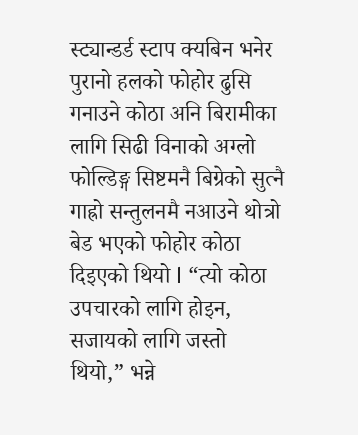स्ट्यान्डर्ड स्टाप क्यबिन भनेर पुरानो हलको फोहोर ढुसि गनाउने कोठा अनि बिरामीका लागि सिढी विनाको अग्लो फोल्डिङ्ग सिष्टमनै बिग्रेको सुत्नै गाह्रो सन्तुलनमै नआउने थोत्रो बेड भएको फोहोर कोठा दिइएको थियो l “त्यो कोठा उपचारको लागि होइन, सजायको लागि जस्तो थियो,” भन्ने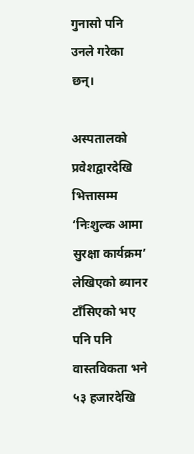गुनासो पनि उनले गरेका छन्।

अस्पतालको प्रवेशद्वारदेखि भित्तासम्म ‘निःशुल्क आमा सुरक्षा कार्यक्रम’ लेखिएको ब्यानर टाँसिएको भए पनि पनि वास्तविकता भने ५३ हजारदेखि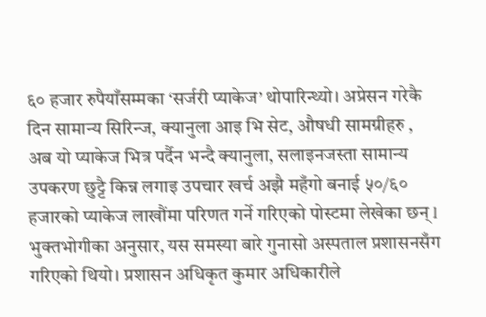६० हजार रुपैयाँसम्मका ‘सर्जरी प्याकेज’ थोपारिन्थ्यो। अप्रेसन गरेकै दिन सामान्य सिरिन्ज, क्यानुला आइ भि सेट, औषधी सामग्रीहरु , अब यो प्याकेज भित्र पर्दैन भन्दै क्यानुला, सलाइनजस्ता सामान्य उपकरण छुट्टै किन्न लगाइ उपचार खर्च अझै महँगो बनाई ५०/६० हजारको प्याकेज लाखौंमा परिणत गर्ने गरिएको पोस्टमा लेखेका छन् l
भुक्तभोगीका अनुसार, यस समस्या बारे गुनासो अस्पताल प्रशासनसँग गरिएको थियो। प्रशासन अधिकृत कुमार अधिकारीले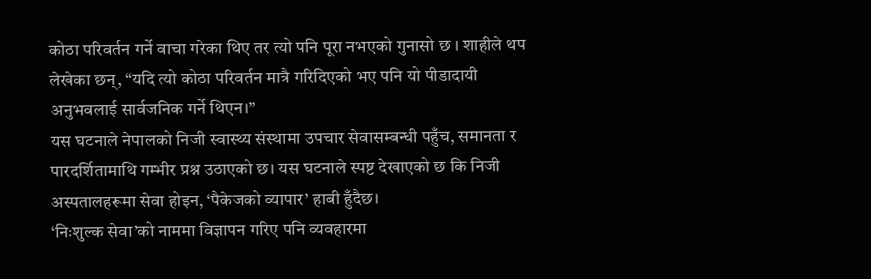कोठा परिवर्तन गर्ने वाचा गरेका थिए तर त्यो पनि पूरा नभएको गुनासो छ । शाहीले थप लेखेका छन्, “यदि त्यो कोठा परिवर्तन मात्रै गरिदिएको भए पनि यो पीडादायी अनुभवलाई सार्वजनिक गर्ने थिएन।”
यस घटनाले नेपालको निजी स्वास्थ्य संस्थामा उपचार सेवासम्बन्धी पहुँच, समानता र पारदर्शितामाथि गम्भीर प्रश्न उठाएको छ। यस घटनाले स्पष्ट देखाएको छ कि निजी अस्पतालहरूमा सेवा होइन, ‘पैकेजको व्यापार’ हाबी हुँदैछ।
‘निःशुल्क सेवा’को नाममा विज्ञापन गरिए पनि व्यवहारमा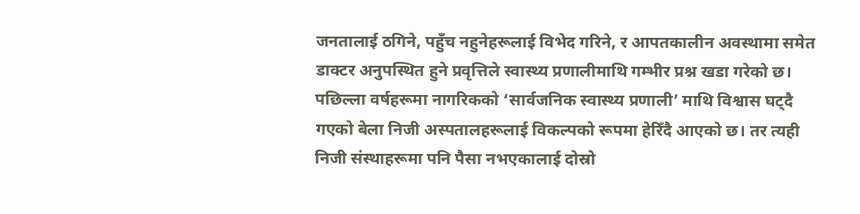जनतालाई ठगिने, पहुँच नहुनेहरूलाई विभेद गरिने, र आपतकालीन अवस्थामा समेत डाक्टर अनुपस्थित हुने प्रवृत्तिले स्वास्थ्य प्रणालीमाथि गम्भीर प्रश्न खडा गरेको छ।
पछिल्ला वर्षहरूमा नागरिकको ‘सार्वजनिक स्वास्थ्य प्रणाली’ माथि विश्वास घट्दै गएको बेला निजी अस्पतालहरूलाई विकल्पको रूपमा हेरिँदै आएको छ। तर त्यही निजी संस्थाहरूमा पनि पैसा नभएकालाई दोस्रो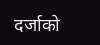दर्जाको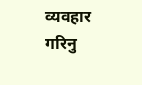व्यवहार गरिनु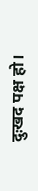दुःखद पक्ष हो।